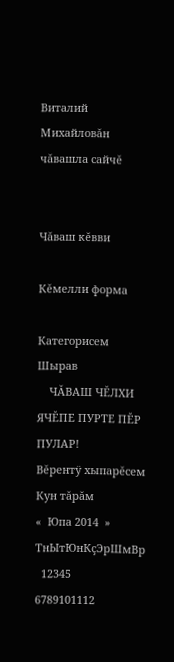Виталий Михайловăн чăвашла сайчĕ


Чăваш кĕвви

Кĕмелли форма

Категорисем
Шырав
    ЧĂВАШ ЧĔЛХИ ЯЧĔПЕ ПУРТЕ ПĔР ПУЛАР!
Вĕрентÿ хыпарĕсем
Кун тăрăм
«  Юпа 2014  »
ТнЫтЮнКçЭрШмВр
  12345
6789101112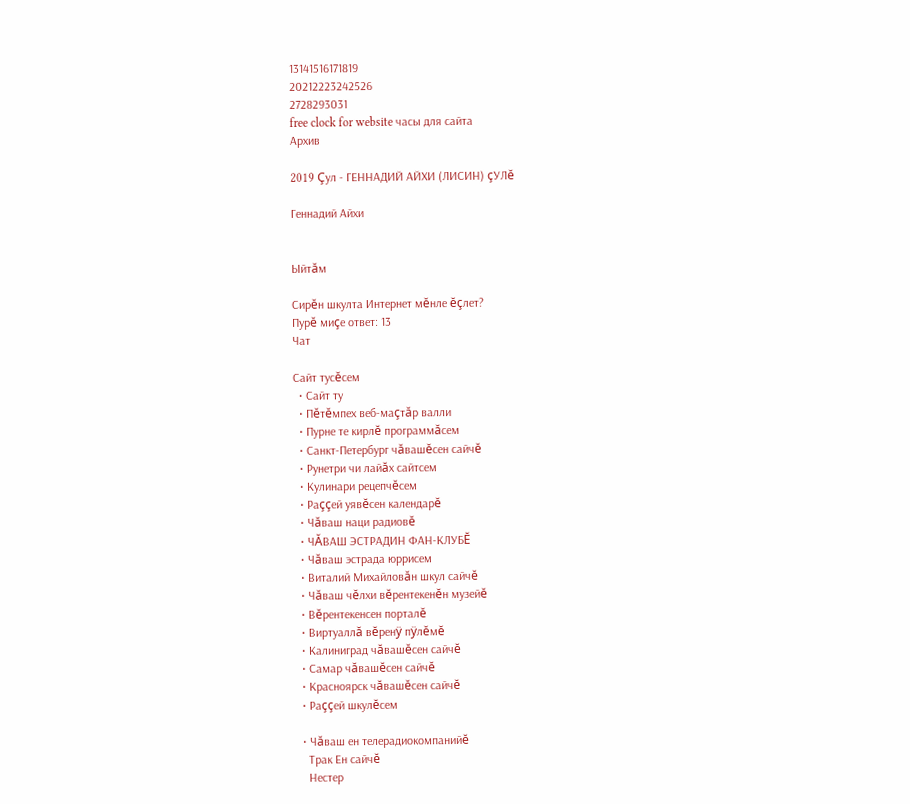13141516171819
20212223242526
2728293031
free clock for website часы для сайта
Архив

2019 Çул - ГЕННАДИЙ АЙХИ (ЛИСИН) çУЛĕ

Геннадий Айхи


Ыйтăм

Сирĕн шкулта Интернет мĕнле ĕçлет?
Пурĕ миçе ответ: 13
Чат

Сайт тусĕсем
  • Сайт ту
  • Пĕтĕмпех веб-маçтăр валли
  • Пурне те кирлĕ программăсем
  • Санкт-Петербург чăвашĕсен сайчĕ
  • Рунетри чи лайăх сайтсем
  • Кулинари рецепчĕсем
  • Раççей уявĕсен календарĕ
  • Чăваш наци радиовĕ
  • ЧĂВАШ ЭСТРАДИН ФАН-КЛУБĔ
  • Чăваш эстрада юррисем
  • Виталий Михайловăн шкул сайчĕ
  • Чăваш чĕлхи вĕрентекенĕн музейĕ
  • Вĕрентекенсен порталĕ
  • Виртуаллă вĕренÿ пÿлĕмĕ
  • Калиниград чăвашĕсен сайчĕ
  • Самар чăвашĕсен сайчĕ
  • Красноярск чăвашĕсен сайчĕ
  • Раççей шкулĕсем

  • Чăваш ен телерадиокомпанийĕ
    Трак Ен сайчĕ
    Нестер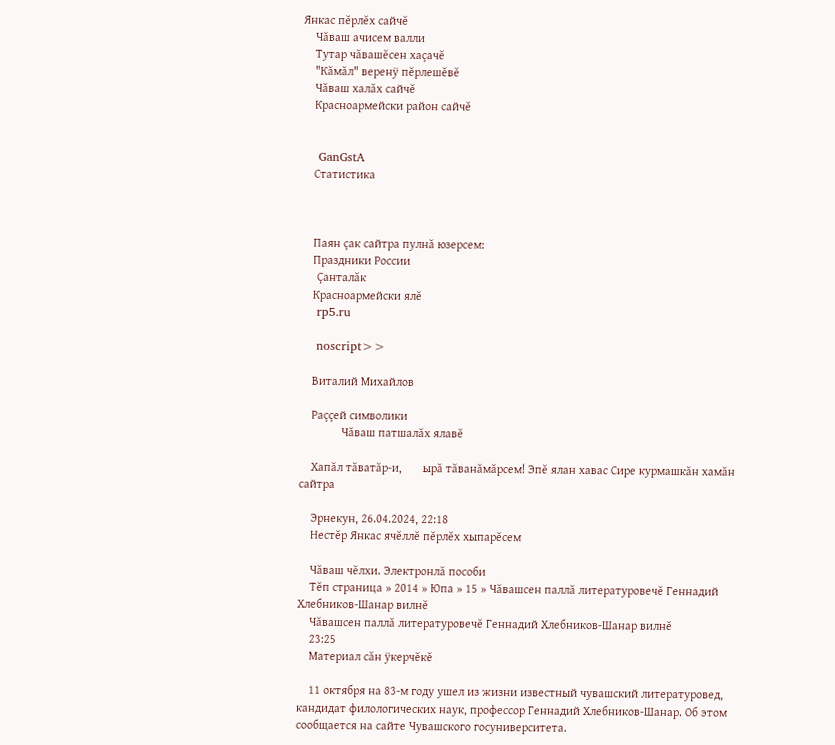Янкас пĕрлĕх сайчĕ
    Чăваш ачисем валли
    Тутар чăвашĕсен хаçачĕ
    "Кăмăл" веренÿ пĕрлешĕвĕ
    Чăваш халăх сайчĕ
    Красноармейски район сайчĕ


    GanGstA
    Статистика



    Паян çак сайтра пулнă юзерсем:
    Праздники России
    Çанталăк
    Красноармейски ялĕ
    rp5.ru

    noscript>>

    Виталий Михайлов

    Раççей символики
              Чăваш патшалăх ялавĕ

    Хапăл тăватăр-и,       ырă тăванăмăрсем! Эпĕ ялан хавас Сире курмашкăн хамăн сайтра

    Эрнекун, 26.04.2024, 22:18
    Нестĕр Янкас ячĕллĕ пĕрлĕх хыпарĕсем

    Чăваш чĕлхи. Электронлă пособи
    Тĕп страница » 2014 » Юпа » 15 » Чăвашсен паллă литературовечĕ Геннадий Хлебников-Шанар вилнĕ
    Чăвашсен паллă литературовечĕ Геннадий Хлебников-Шанар вилнĕ
    23:25
    Материал сăн ÿкерчĕкĕ

    11 октября на 83-м году ушел из жизни известный чувашский литературовед, кандидат филологических наук, профессор Геннадий Хлебников-Шанар. Об этом сообщается на сайте Чувашского госуниверситета.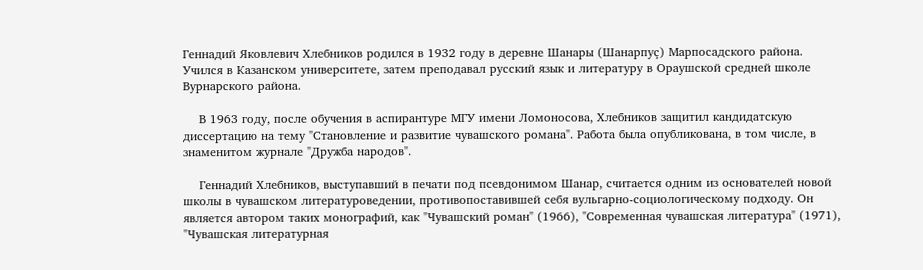Геннадий Яковлевич Хлебников родился в 1932 году в деревне Шанары (Шанарпуç) Марпосадского района. Учился в Казанском университете, затем преподавал русский язык и литературу в Ораушской средней школе Вурнарского района.

    В 1963 году, после обучения в аспирантуре МГУ имени Ломоносова, Хлебников защитил кандидатскую диссертацию на тему "Становление и развитие чувашского романа". Работа была опубликована, в том числе, в знаменитом журнале "Дружба народов".

    Геннадий Хлебников, выступавший в печати под псевдонимом Шанар, считается одним из основателей новой школы в чувашском литературоведении, противопоставившей себя вульгарно-социологическому подходу. Он является автором таких монографий, как "Чувашский роман" (1966), "Современная чувашская литература" (1971), "Чувашская литературная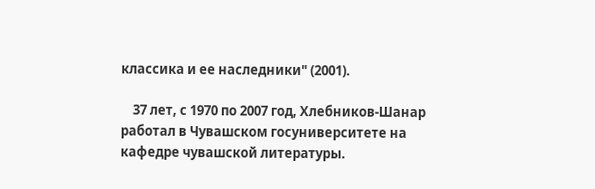классика и ее наследники" (2001).

    37 лет, с 1970 по 2007 год, Хлебников-Шанар работал в Чувашском госуниверситете на кафедре чувашской литературы.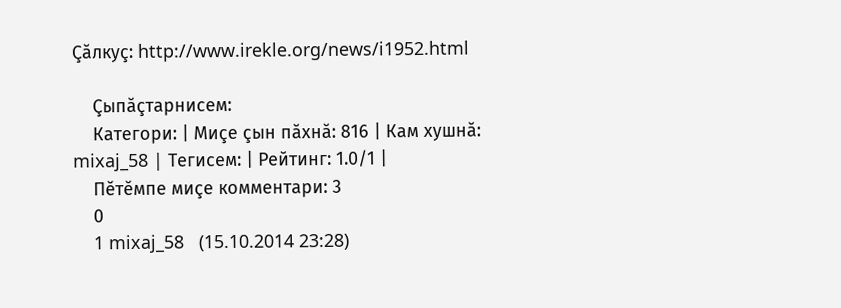Çăлкуç: http://www.irekle.org/news/i1952.html

    Çыпăçтарнисем:
    Категори: | Миçе çын пăхнă: 816 | Кам хушнă: mixaj_58 | Тегисем: | Рейтинг: 1.0/1 |
    Пĕтĕмпе миçе комментари: 3
    0
    1 mixaj_58   (15.10.2014 23:28)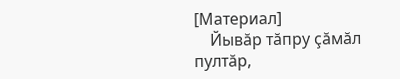[Материал]
    Йывăр тăпру çăмăл пултăр,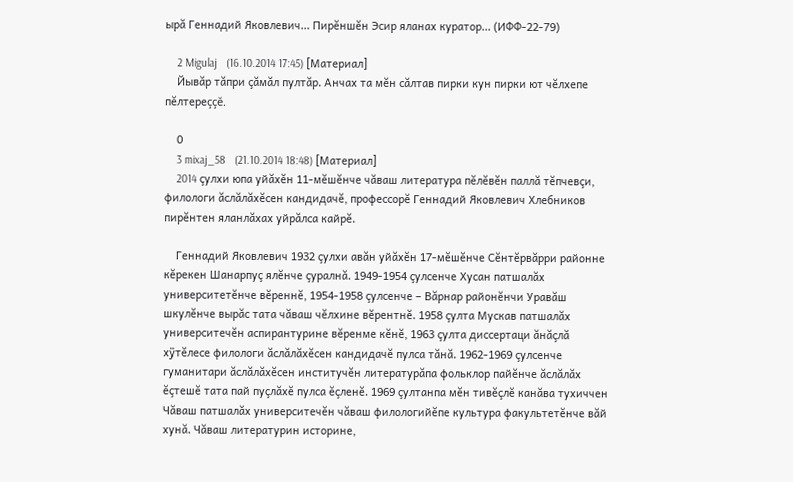ырă Геннадий Яковлевич... Пирĕншĕн Эсир яланах куратор... (ИФФ-22-79)

    2 Migulaj   (16.10.2014 17:45) [Материал]
    Йывăр тăпри çăмăл пултăр. Анчах та мĕн сăлтав пирки кун пирки ют чĕлхепе пĕлтереççĕ.

    0
    3 mixaj_58   (21.10.2014 18:48) [Материал]
    2014 çулхи юпа уйăхĕн 11-мĕшĕнче чăваш литература пĕлĕвĕн паллă тĕпчевçи, филологи ăслăлăхĕсен кандидачĕ, профессорĕ Геннадий Яковлевич Хлебников пирĕнтен яланлăхах уйрăлса кайрĕ.

    Геннадий Яковлевич 1932 çулхи авăн уйăхĕн 17-мĕшĕнче Сĕнтĕрвăрри районне кĕрекен Шанарпуç ялĕнче çуралнă. 1949-1954 çулсенче Хусан патшалăх университетĕнче вĕреннĕ, 1954-1958 çулсенче – Вăрнар районĕнчи Уравăш шкулĕнче вырăс тата чăваш чĕлхине вĕрентнĕ. 1958 çулта Мускав патшалăх университечĕн аспирантурине вĕренме кĕнĕ, 1963 çулта диссертаци ăнăçлă хÿтĕлесе филологи ăслăлăхĕсен кандидачĕ пулса тăнă. 1962-1969 çулсенче гуманитари ăслăлăхĕсен институчĕн литературăпа фольклор пайĕнче ăслăлăх ĕçтешĕ тата пай пуçлăхĕ пулса ĕçленĕ. 1969 çултанпа мĕн тивĕçлĕ канăва тухиччен Чăваш патшалăх университечĕн чăваш филологийĕпе культура факультетĕнче вăй хунă. Чăваш литературин историне,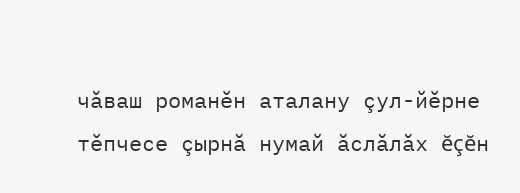чăваш романĕн аталану çул-йĕрне тĕпчесе çырнă нумай ăслăлăх ĕçĕн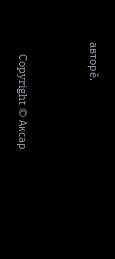авторĕ.


    Copyright © Аксар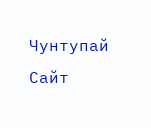Чунтупай Cайт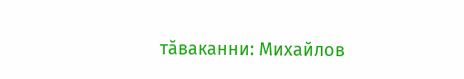тăваканни: Михайлов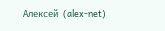Алексей (alex-net)